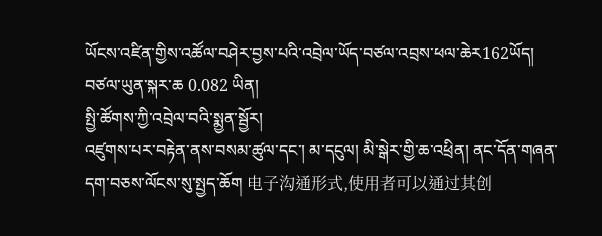ཡོངས་འཛིན་གྱིས་འཚོལ་བཤེར་བྱས་པའི་འབྲེལ་ཡོད་བཙལ་འབྲས་ཕལ་ཆེར162ཡོད།  བཙལ་ཡུན་སྐར་ཆ 0.082 ཡིན།
སྤྱི་ཚོགས་ཀྱི་འབྲེལ་བའི་སྨྱན་སྦྱོར།
འཛུགས་པར་བརྟེན་ནས་བསམ་ཚུལ་དང་། མ་དངུལ། མི་སྒེར་གྱི་ཆ་འཕྲིན། ནང་དོན་གཞན་དག་བཅས་ལོངས་སུ་སྤྱད་ཆོག 电子沟通形式,使用者可以通过其创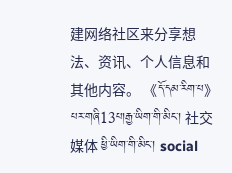建网络社区来分享想法、资讯、个人信息和其他内容。 《དོ་དམ་རིག་པ》 པར་གཞི13པ།རྒྱ་ཡིག་གི་མིང་། 社交媒体 ཕྱི་ཡིག་གི་མིང་། social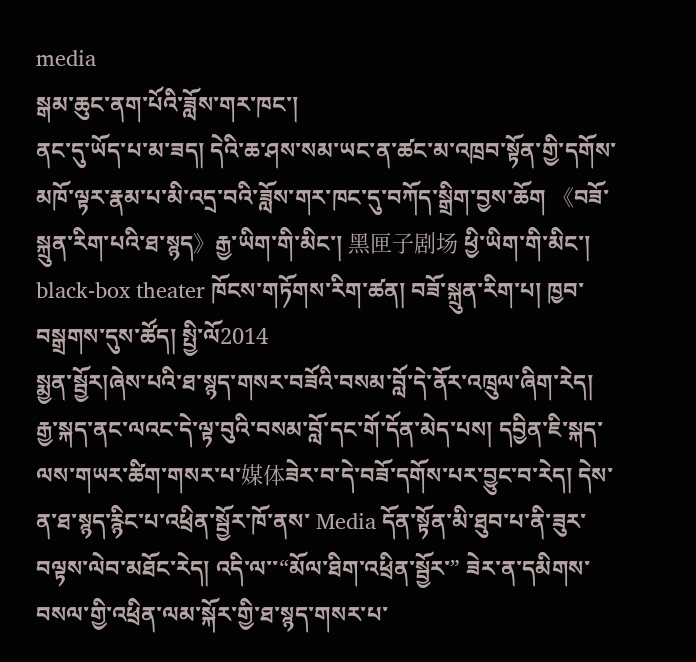media
སྒམ་ཆུང་ནག་པོའི་ཟློས་གར་ཁང་།
ནང་དུ་ཡོད་པ་མ་ཟད། དེའི་ཆ་ཤས་སམ་ཡང་ན་ཚང་མ་འཁྲབ་སྟོན་གྱི་དགོས་མཁོ་ལྟར་རྣམ་པ་མི་འདྲ་བའི་ཟློས་གར་ཁང་དུ་བཀོད་སྒྲིག་བྱས་ཆོག 《བཟོ་སྐྲུན་རིག་པའི་ཐ་སྙད》རྒྱ་ཡིག་གི་མིང་། 黑匣子剧场 ཕྱི་ཡིག་གི་མིང་། black-box theater ཁོངས་གཏོགས་རིག་ཚན། བཟོ་སྐྲུན་རིག་པ། ཁྱབ་བསྒྲགས་དུས་ཚོད། སྤྱི་ལོ2014
སྨྱན་སྦྱོར།ཞེས་པའི་ཐ་སྙད་གསར་བཟོའི་བསམ་བློ་དེ་ནོར་འཁྲུལ་ཞིག་རེད།
རྒྱ་སྐད་ནང་ལའང་དེ་ལྟ་བུའི་བསམ་བློ་དང་གོ་དོན་མེད་པས། དབྱིན་ཇི་སྐད་ལས་གཡར་ཚིག་གསར་པ་媒体ཟེར་བ་དེ་བཟོ་དགོས་པར་བྱུང་བ་རེད། དེས་ན་ཐ་སྙད་རྙིང་པ་འཕྲིན་སྦྱོར་ཁོ་ནས་ Media དོན་སྟོན་མི་ཐུབ་པ་ནི་ཟུར་བལྟས་ལེབ་མཐོང་རེད། འདི་ལ་་“མོལ་ཐིག་འཕྲིན་སྦྱོར་” ཟེར་ན་དམིགས་བསལ་གྱི་འཕྲིན་ལམ་སྐོར་གྱི་ཐ་སྙད་གསར་པ་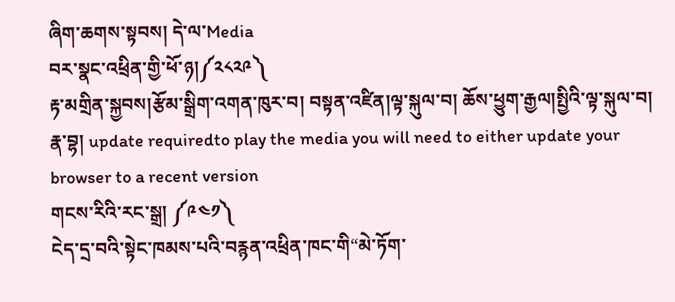ཞིག་ཆགས་སྟབས། དེ་ལ་Media
བར་སྣང་འཕྲིན་གྱི་ཕོ་ཉ།༼༢༨༢༩༽
རྟ་མགྲིན་སྐྱབས།རྩོམ་སྒྲིག་འགན་ཁུར་བ། བསྟན་འཛིན།ལྟ་སྐུལ་བ། ཆོས་ཕྱུག་རྒྱལ།སྤྱིའི་ལྟ་སྐུལ་བ། རྣ་བྷ། update requiredto play the media you will need to either update your browser to a recent version
གངས་རིའི་རང་སྒྲ། ༼༩༤༡༽
ངེད་དྲ་བའི་སྟེང་ཁམས་པའི་བརྙན་འཕྲིན་ཁང་གི“མེ་ཏོག་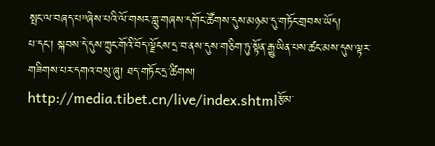སྤང་ལ་བཞད་པ”ཞེས་པའི་ལོ་གསར་གླུ་གཞས་དགོང་ཚོགས་དུས་མཉམ་དུ་གཏོང་གྲབས་ཡོད།
པ་དང་། སྐབས་དེ་དུས་ཀྲུང་གོའི་བོད་ལྗོངས་དྲ་བ་ནས་དུས་གཅིག་ཏུ་སྟོན་རྒྱུ་ཡིན་པས་ཚང་མས་དུས་ལྟར་གཟིགས་པར་དགའ་བསུ་ཞུ། ཐད་གཏོང་དྲ་ཚིགས། http://media.tibet.cn/live/index.shtmlརྩོམ་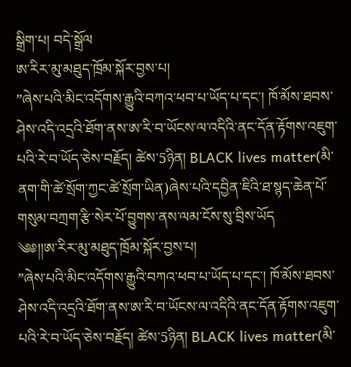སྒྲིག་པ། བདེ་སྒྲོལ
ཨ་རིར་མུ་མཐུད་ཁྲོམ་སྐོར་བྱས་པ།
”ཞེས་པའི་མིང་འདོགས་རྒྱུའི་བཀའ་ཕབ་པ་ཡོད་པ་དང་། ཁོ་མོས་ཐབས་ཤེས་འདི་འདྲའི་ཐོག་ནས་ཨ་རི་བ་ཡོངས་ལ་འདིའི་ནང་དོན་རྟོགས་འཇུག་པའི་རེ་བ་ཡོད་ཅེས་བརྗོད། ཚེས་5ཉིན། BLACK lives matter(མི་ནག་གི་ཚེ་སྲོག་ཀྱང་ཚེ་སྲོག་ཡིན)ཞེས་པའི་དབྱིན་ཇིའི་ཐ་སྙད་ཆེན་པོ་གསུམ་བཀྲག་རྩི་སེར་པོ་བྱུགས་ནས་ལམ་ངོས་སུ་བྲིས་ཡོད
༄༅།།ཨ་རིར་མུ་མཐུད་ཁྲོམ་སྐོར་བྱས་པ།
”ཞེས་པའི་མིང་འདོགས་རྒྱུའི་བཀའ་ཕབ་པ་ཡོད་པ་དང་། ཁོ་མོས་ཐབས་ཤེས་འདི་འདྲའི་ཐོག་ནས་ཨ་རི་བ་ཡོངས་ལ་འདིའི་ནང་དོན་རྟོགས་འཇུག་པའི་རེ་བ་ཡོད་ཅེས་བརྗོད། ཚེས་5ཉིན། BLACK lives matter(མི་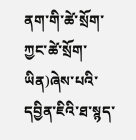ནག་གི་ཚེ་སྲོག་ཀྱང་ཚེ་སྲོག་ཡིན)ཞེས་པའི་དབྱིན་ཇིའི་ཐ་སྙད་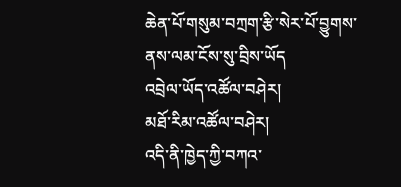ཆེན་པོ་གསུམ་བཀྲག་རྩི་སེར་པོ་བྱུགས་ནས་ལམ་ངོས་སུ་བྲིས་ཡོད
འབྲེལ་ཡོད་འཚོལ་བཤེར།
མཐོ་རིམ་འཚོལ་བཤེར།
འདི་ནི་ཁྱེད་ཀྱི་བཀའ་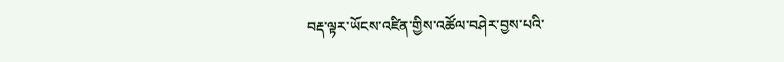བརྡ་ལྟར་ཡོངས་འཛིན་གྱིས་འཚོལ་བཤེར་བྱས་པའི་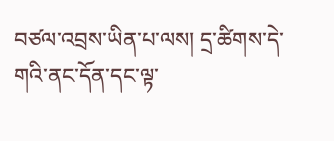བཙལ་འབྲས་ཡིན་པ་ལས། དྲ་ཚིགས་དེ་གའི་ནང་དོན་དང་ལྟ་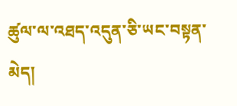ཚུལ་ལ་འཐད་འདུན་ཅི་ཡང་བསྟན་མེད།